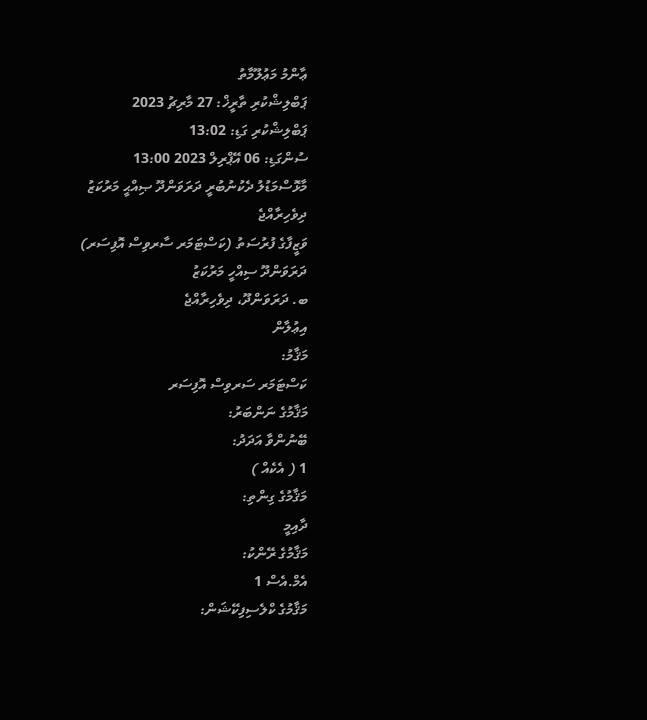ޢާންމު މަޢުލޫމާތު
ޕަބްލިޝްކުރި ތާރީޚް: 27 މާރިޗު 2023
ޕަބްލިޝްކުރި ގަޑި: 13:02
ސުންގަޑި: 06 އޭޕްރިލް 2023 13:00
މާޅޮސްމަޑުލު ދެކުނުބުރީ ދަރަވަންދޫ ޞިއްޙީ މަރުކަޒު
ދިވެހިރާއްޖެ
ވަޒީފާގެ ފުރުސަތު (ކަސްޓަމަރ ސާރވިސް އޮފިސަރ)
ދަރަވަންދޫ ސިއްހީ މަރުކަޒު
ބ. ދަރަވަންދޫ، ދިވެހިރާއްޖެ
އިޢުލާން
މަޤާމު:
ކަސްޓަމަރ ސަރވިސް އޮފިސަރ
މަޤާމުގެ ނަންބަރު:
ބޭނުންވާ އަދަދު:
1 ( އެކެއް )
މަޤާމުގެ ގިންތި:
ދާއިމީ
މަޤާމުގެ ރޭންކު:
އެމް.އެސް 1
މަޤާމުގެ ކްލެސިފިކޭޝަން: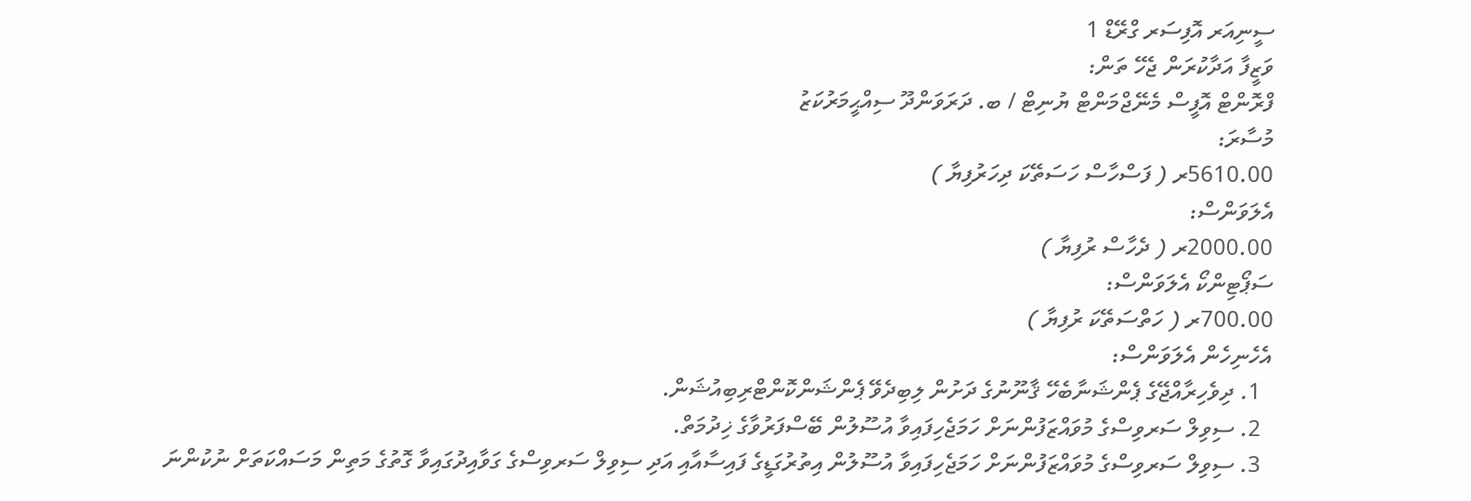ސީނިއަރ އޮފިސަރ ގްރޭޑް 1
ވަޒީފާ އަދާކުރަން ޖެހޭ ތަން:
ފްރޮންޓް އޮފީސް މެނޭޖްމަންޓް ޔުނިޓް / ބ. ދަރަވަންދޫ ސިއްޙީމަރުކަޒު
މުސާރަ:
5610.00ރ ( ފަސްހާސް ހަސަތޭކަ ދިހަރުފިޔާ )
އެލަވަންސް:
2000.00ރ ( ދެހާސް ރުފިޔާ )
ސަޕޯޓިންކޯ އެލަވަންސް:
700.00ރ ( ހަތްސަތޭކަ ރުފިޔާ )
އެހެނިހެން އެލަވަންސް:
  1. ދިވެހިރާއްޖޭގެ ޕެންޝަނާބެހޭ ޤާނޫނުގެ ދަށުން ލިބިދެވޭ ޕެންޝަންކޮންޓްރިބިއުޝަން.
  2. ސިވިލް ސަރވިސްގެ މުވައްޒަފުންނަށް ހަމަޖެހިފައިވާ އުސޫލުން ބޭސްފަރުވާގެ ޚިދުމަތް.
  3. ސިވިލް ސަރވިސްގެ މުވައްޒަފުންނަށް ހަމަޖެހިފައިވާ އުސޫލުން އިތުރުގަޑީގެ ފައިސާއާއި އަދި ސިވިލް ސަރވިސްގެ ގަވާއިދުގައިވާ ގޮތުގެ މަތިން މަސައްކަތަށް ނުކުންނަ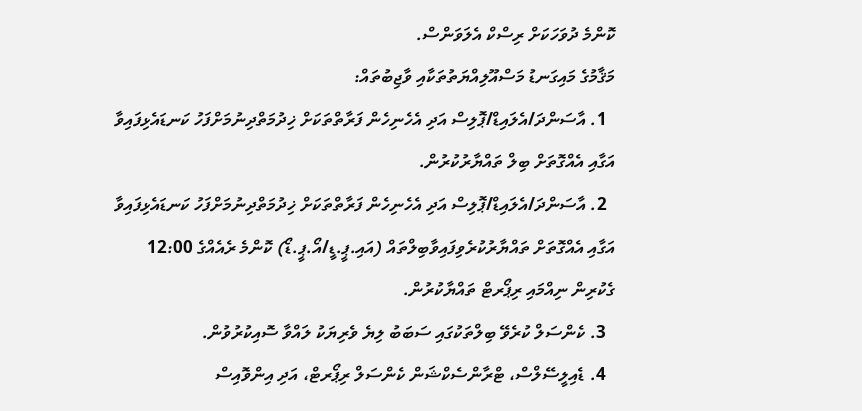ކޮންމެ ދުވަހަކަށް ރިސްކް އެލަވަންސް.
މަޤާމުގެ މައިގަނޑު މަސްއޫލިއްޔަތުތަކާއި ވާޖިބުތައް:
  1. އާސަންދަ/އެލައިޑް/ޕޮލިސް އަދި އެހެނިހެން ފަރާތްތަކަށް ޚިދުމަތްދިނުމަށްފަހު ކަނޑައެޅިފައިވާ އަގާއި އެއްގޮތަށް ބިލް ތައްޔާރުކުރުން.
  2. އާސަންދަ/އެލައިޑް/ޕޮލިސް އަދި އެހެނިހެން ފަރާތްތަކަށް ޚިދުމަތްދިނުމަށްފަހު ކަނޑައެޅިފައިވާ އަގާއި އެއްގޮތަށް ތައްޔާރުކުރެވިފައިވާބިލްތައް (އައި.ޕީ.ޑީ/އޯ.ޕީ.ޑޯ) ކޮންމެ ރެއެއްގެ 12:00 ގެކުރިން ނިއްމައި ރިޕޯރޓް ތައްޔާކުރުން.
  3. ކެންސަލް ކުރެވޭ ބިލްތަކުގައި ސަބަބު ލިޔެ ވެރިޔަކު ލައްވާ ސޮއިކުރުވުން.
  4. ޑެއިލީސޭލްސް، ޓްރާންސެކްޝަން ކެންސަލް ރިޕޯރޓް، އަދި އިންވޮއިސް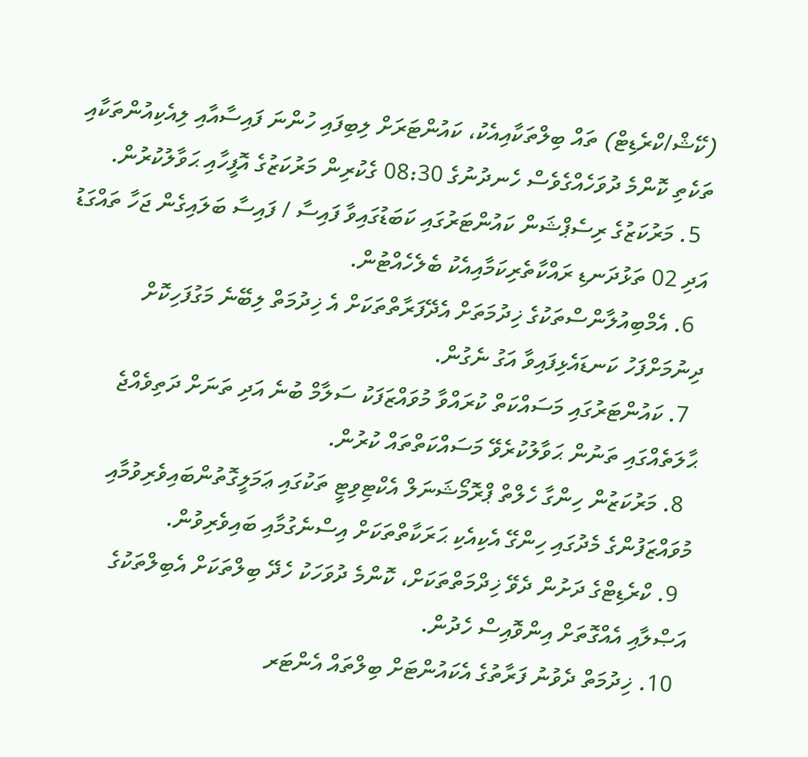(ކޭޝް/ކްރެޑިޓް) ތައް ބިލްތަކާއިއެކު، ކައުންޓަރަށް ލިބިފައި ހުންނަ ފައިސާއާއި ލިއެކިއުންތަކާއި ތަކެތި ކޮންމެ ދުވަހެއްގެވެސް ހެނދުނުގެ 08:30 ގެކުރިން މަރުކަޒުގެ އޮފީހާއި ޙަވާލުކުރުން.
  5. މަރުކަޒުގެ ރިސެޕްޝަން ކައުންޓަރުގައި ކަބަޑުގައިވާ ފައިސާ / ފައިސާ ބަލައިގެން ޖަހާ ތައްގަޑު އަދި 02 ތަޅުދަނޑި ރައްކާތެރިކަމާއިއެކު ބެލެހެއްޓުން.
  6. އެމްބިއުލާންސްތަކުގެ ޚިދުމަތަށް އެދޭފަރާތްތަކަށް އެ ޚިދުމަތް ލިބޭނެ މަގުފަހިކޮށް ދިނުމަށްފަހު ކަނޑައެޅިފައިވާ އަގު ނެގުން.
  7. ކައުންޓަރުގައި މަސައްކަތް ކުރައްވާ މުވައްޒަފަކު ސަލާމް ބުނެ އަދި ތަނަށް ދަތިވެއްޖެ ޙާލަތެއްގައި ތަނުން ޙަވާލުކުރެވޭ މަސައްކަތްތައް ކުރުން.
  8. މަރުކަޒުން ހިންގާ ހެލްތް ޕްރޮމޯޝަނަލް އެކްޓިވިޓީ ތަކުގައި ޢަމަލީގޮތުންބައިވެރިވުމާއި މުވައްޒަފުންގެ މެދުގައި ހިންގޭ އެކިއެކި ޙަރަކާތްތަކަށް އިސްނެގުމާއި ބައިވެރިވުން.
  9. ކްރެޑިޓްގެ ދަށުން ދެވޭ ޚިދްމަތްތަކަށް، ކޮންމެ ދުވަހަކު ހެދޭ ބިލްތަކަށް އެބިލްތަކުގެ އަޞްލާއި އެއްގޮތަށް އިންވޮއިސް ހެދުން.
  10. ޚިދުމަތް ދެވުނު ފަރާތުގެ އެކައުންޓަށް ބިލްތައް އެންޓަރ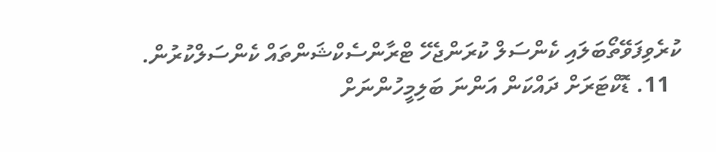ކުރެވިފަވޭތޯބަލައި ކެންސަލް ކުރަންޖެހޭ ޓްރާންސެކްޝަންތައް ކެންސަލްކުރުން.
  11. ޑޮކްޓަރަށް ދައްކަން އަންނަ ބަލިމީހުންނަށް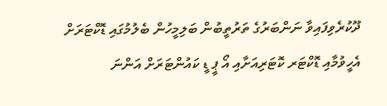ދޫކުރެވިފައިވާ ނަންބަރުގެ ތަރުތީބުން ބަލިމީހުން ބެލުމުގައި ޑޮކްޓަރަށް އެހީވުމާއި ޑޮކްޓަރ ކޮޓަރިއަށާއި އޯ ޕީ ޑީ ކައުންޓަރަށް އަންނަ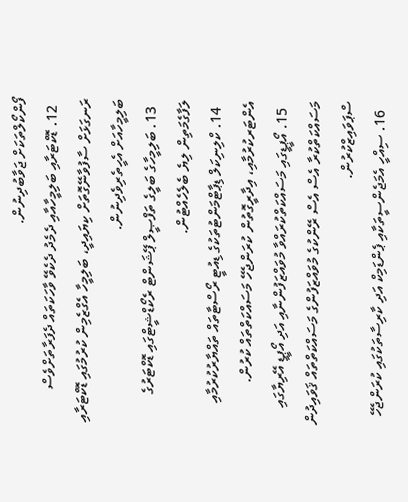ފޯންކޯލްތަކަށް ޖަވާބުދިނުން.
  12. ޑޮކްޓަރާއި ބަލިމީހާއާއި ދެމެދު ދެކެވޭ ވާހަކަތައް ދެފަރާތަށްވެސް ރަނގަޅަށް ސާފުވާނޭގޮތަށް ކިޔައިދީ، ބަލިމީހާ އެގްޒެމިން ކުރުމުގައި ޑޮކްޓަރާއި ބަލިމީހާއަށް އެހީތެރިވެދިނުން.
  13. ބަލިމީހާގެ ބަލީގެ ތަފްޞީލް ޕޭޝަންޓް ރެކޯޑްޝީޓްގައި ޑޮކްޓަރުގެ ލަފާގެމަތިން ލިޔެ ބެލެހެއްޓުން.
  14. ކްލިނިކަލް ޑިޕާޓްމަންޓުތަކުގެ ޑިއުޓީ ރޯސްޓާތައް ތައްޔާރުކުރުމާއި އެންޓަރކުރުމާއި، އިދާރީގޮތުން ކުރަންޖެހޭ މަސައްކަތްތައް ކުރުން.
  15. އޯޕީޑީގައި މަސައްކަތްކުރައްވާ މުވައްޒަފުންނާއި އަދި އޯޕީޑީ އޭރިޔާގައި މަސައްކަތްކުރާ އެސް އެސް ރޭންކުގެ މުވައްޒަފުންގެ މަސައްކަތްތައް ޤަވައިދުން ސްޕަވައިޒްކުރުން.
  16. ސިއްހީ އެމަޖެންސީތަކާއި ޕެންޑަމިކް އަދި ކާރިސާތަކުގައި ކުރަންޖެހޭ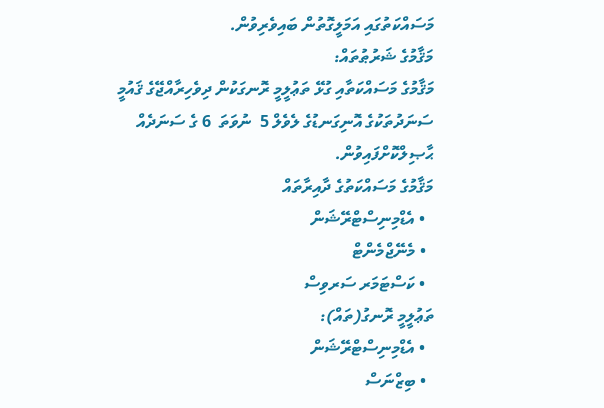މަސައްކަތުގައި އަމަލީގޮތުން ބައިވެރިވުން.
މަޤާމުގެ ޝަރުޠުތައް:
މަޤާމުގެ މަސައްކަތާއި ގުޅޭ ތަޢުލީމީ ރޮނގަކުން ދިވެހިރާއްޖޭގެ ޤައުމީ ސަނަދުތަކުގެ އޮނިގަނޑުގެ ލެވެލް 5  ނުވަތަ  6 ގެ ސަނަދެއް ޙާޞިލްކޮށްފައިވުން.
މަޤާމުގެ މަސައްކަތުގެ ދާއިރާތައް
  • އެޑްމިނިސްޓްރޭޝަން
  • މެނޭޖްމެންޓް
  • ކަސްޓަމަރ ސަރވިސް
ތަޢުލީމީ ރޮނގު(ތައް):
  • އެޑްމިނިސްޓްރޭޝަން
  • ބިޒްނަސް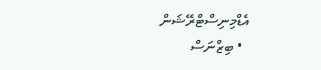އެޑްމިނިސްޓްރޭޝަން
  • ބިޒްނަސް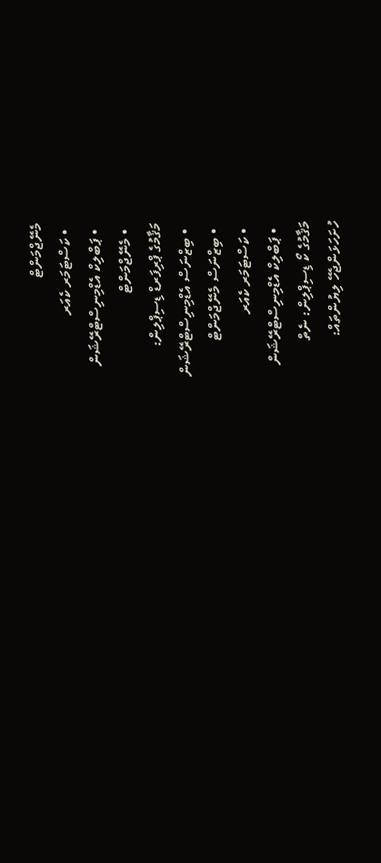މެނޭޖްމަންޓް
  • ކަސްޓަމަރ ކެއަރ
  • ޕަބްލިކް އެޑްމިނިސްޓްރޭޝަން
  • މެނޭޖްމަންޓް
މަޤާމުގެ ޕްރިފަރޑް ޑިސިޕްލިން:
  • ބިޒްނަސް އެޑްމިނިސްޓްރޭޝަން
  • ބިޒްނަސް މެނޭޖްމަންޓް
  • ކަސްޓަމަރ ކެއަރ
  • ޕަބްލިކް އެޑްމިނިސްޓްރޭޝަން
މަޤާމުގެ ކޯ ޑިސިޕްލިން: ނެތް
ހުށަހަޅަންޖެހޭ ލިޔުންތައް: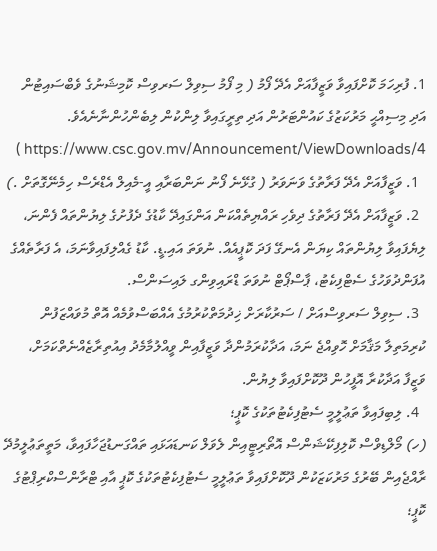1. ފުރިހަމަ ކޮށްފައިވާ ވަޒީފާއަށް އެދޭ ފޯމު ( މި ފޯމު ސިވިލް ސަރވިސް ކޮމިޝަނުގެ ވެބްސައިޓުން އަދި މިސިއްޙީ މަރުކަޒުގެ ކައުންޓަރުން އަދި ތިރީގައިވާ ލިންކުން ލިބެންހުންނާނެއެވެ. https://www.csc.gov.mv/Announcement/ViewDownloads/4 )
  1. ވަޒީފާއަށް އެދޭ ފަރާތުގެ ވަނަވަރު ( ގުޅޭނެ ފޯނު ނަންބަރާއި އީ-މެއިލް އެޑްރެސް ހިމެނޭގޮތަށް .)
  2. ވަޒީފާއަށް އެދޭ ފަރާތުގެ ދިވެހި ރައްޔިތެއްކަން އަންގައިދޭ ކާޑުގެ ދެފުށުގެ ލިޔުންތައް ފެންނަ، ލިޔެފައިވާ ލިޔުންތައް ކިޔަން އެނގޭ ފަދަ ކޮޕީއެއް. ނުވަތަ އައި.ޑީ. ކާޑު ގެއްލިފައިވާނަމަ، އެ ފަރާތެއްގެ އުފަންދުވަހުގެ ސެޓްފިކެޓު، ޕާސްޕޯޓް ނުވަތަ ޑްރައިވިންގ ލައިސަންސް.
  3. ސިވިލް ސަރވިސްއަށް / ސަރުކާރަށް ޚިދުމަތްކުރުމުގެ އެއްބަސްވުމެއް އޮތް މުވައްޒަފުން ކުރިމަތިލާ މަޤާމަށް ހޮވިއްޖެ ނަމަ، އަދާކުރަމުންދާ ވަޒީފާއިން ވީއްލުމާމެދު އިއުތިރާޒެއްނެތްކަމަށް، ވަޒީފާ އަދާކުރާ އޮފީހުން ދޫކޮށްފައިވާ ލިޔުން.
  4. ލިބިފައިވާ ތަޢުލީމީ ސެޓުފިކެޓުތަކުގެ ކޮޕީ؛
(ހ) މޯލްޑިވްސް ކޮލިފިކޭޝަންސް އޮތޯރިޓީއިން ލެވަލް ކަނޑައަޅައި ތައްގަނޑުޖަހާފައިވާ، މަތީތަޢުލީމުދޭ ރާއްޖެއިން ބޭރުގެ މަރުކަޒަކުން ދޫކޮށްފައިވާ ތަޢުލީމީ ސެޓުފިކެޓުތަކުގެ ކޮޕީ އާއި ޓްރާންސްކްރިޕްޓުގެ ކޮޕީ؛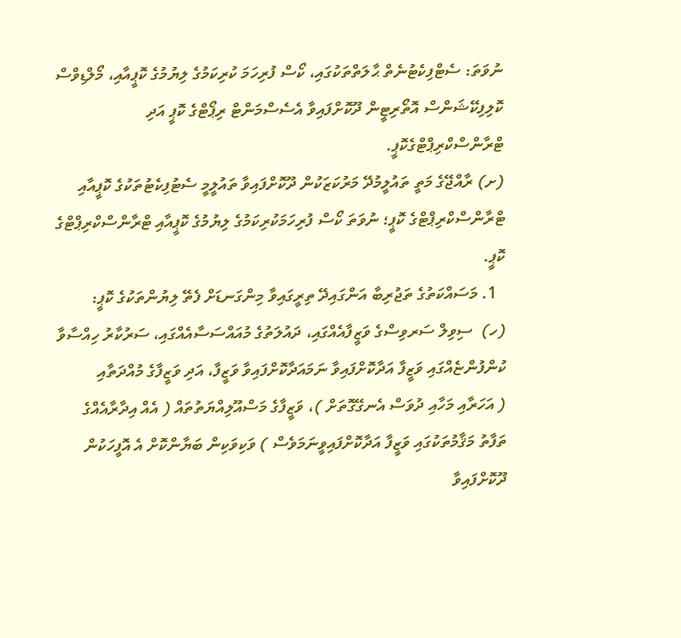ނުވަތަ: ސެޓްފިކެޓުނެތް ޙާލަތްތަކުގައި، ކޯސް ފުރިހަމަ ކުރިކަމުގެ ލިޔުމުގެ ކޮޕީއާއި، މޯލްޑިވްސް ކޮލިފިކޭޝަންސް އޮތޯރިޓީން ދޫކޮށްފައިވާ އެސެސްމަންޓް ރިޕޯޓްގެ ކޮޕީ އަދި ޓްރާންސްކްރިޕްޓްގެކޮޕީ.
(ށ) ރާއްޖޭގެ މަތީ ތައުލީމުދޭ މަރުކަޒަކުން ދޫކޮށްފައިވާ ތައުލީމީ ސެޓުފިކެޓުތަކުގެ ކޮޕީއާއި ޓްރާންސްކްރިޕްޓްގެ ކޮޕީ؛ ނުވަތަ ކޯސް ފުރިހަމަކުރިކަމުގެ ލިޔުމުގެ ކޮޕީއާއި ޓްރާންސްކްރިޕްޓްގެ ކޮޕީ.
  1. މަސައްކަތުގެ ތަޖުރިބާ އަންގައިދޭ ތިރީގައިވާ މިންގަނޑަށް ފެތޭ ލިޔުންތަކުގެ ކޮޕީ:
(ހ)  ސިވިލް ސަރވިސްގެ ވަޒީފާއެއްގައި، ދައުލަތުގެ މުއައްސަސާއެއްގައި، ސަރުކާރު ހިއްސާވާ ކުންފުންޏެއްގައި ވަޒީފާ އަދާކޮށްފައިވާ ނަމައަދާކޮށްފައިވާ ވަޒީފާ، އަދި ވަޒީފާގެ މުއްދަތާއި         ( އަހަރާއި މަހާއި ދުވަސް އެނގޭގޮތަށް )، ވަޒީފާގެ މަސްއޫލިއްޔަތުތައް ( އެއް އިދާރާއެއްގެ ތަފާތު މަޤާމުތަކުގައި ވަޒީފާ އަދާކޮށްފައިވީނަމަވެސް ) ވަކިވަކިން ބަޔާންކޮށް އެ އޮފީހަކުން ދޫކޮށްފައިވާ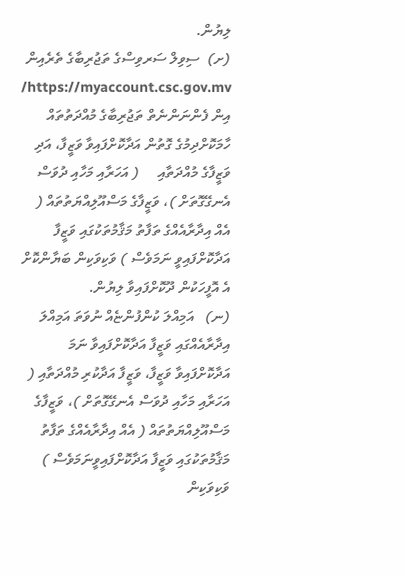ލިޔުން.
(ށ)  ސިވިލް ސަރވިސްގެ ތަޖުރިބާގެ ތެރެއިން https://myaccount.csc.gov.mv/ އިން ފެންނަންނެތް ތަޖުރިބާގެ މުއްދަތުތައް ހާމަކޮށްދިމުގެ ގޮތުން އަދާކޮށްފައިވާ ވަޒީފާ، އަދި ވަޒީފާގެ މުއްދަތާއި     ( އަހަރާއި މަހާއި ދުވަސް އެނގޭގޮތަށް )، ވަޒީފާގެ މަސްއޫލިއްޔަތުތައް ( އެއް އިދާރާއެއްގެ ތަފާތު މަޤާމުތަކުގައި ވަޒީފާ އަދާކޮށްފައިވީ ނަމަވެސް ) ވަކިވަކިން ބަޔާންކޮށް އެ އޮފީހަކުން ދޫކޮށްފައިވާ ލިޔުން.
(ނ)   އަމިއްލަ ކުންފުންޏެއް ނުވަތަ އަމިއްލަ އިދާރާއެއްގައި ވަޒީފާ އަދާކޮށްފައިވާ ނަމަ އަދާކޮށްފައިވާ ވަޒީފާ، ވަޒީފާ އަދާކުރި މުއްދަތާއި ( އަހަރާއި މަހާއި ދުވަސް އެނގޭގޮތަށް )، ވަޒީފާގެ މަސްއޫލިއްޔަތުތައް ( އެއް އިދާރާއެއްގެ ތަފާތު މަޤާމުތަކުގައި ވަޒީފާ އަދާކޮށްފައިވީނަމަވެސް ) ވަކިވަކިން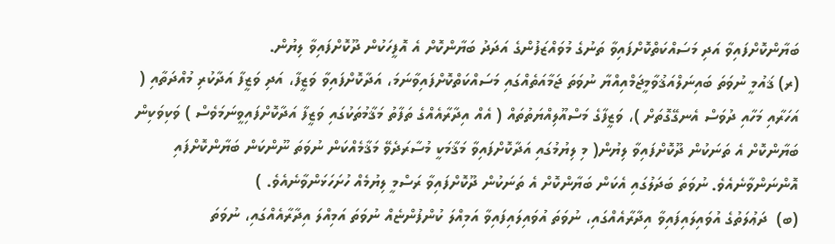ބަޔާންކޮށްފައިވާ އަދި މަސައްކަތްކޮށްފައިވާ ތަނުގެ މުވައްޒަފުންގެ އަދަދު ބަޔާންކޮށް އެ އޮފީހަކުން ދޫކޮށްފައިވާ ލިޔުން.
(ރ) ޤައުމީ ނުވަތަ ބައިނަލްއަޤުވާމީޖަމްއިއްޔާ ނުވަތަ ޖަމާއަތެއްގައި މަސައްކަތްކޮށްފައިވާނަމަ، އަދާކޮށްފައިވާ ވަޒީފާ، އަދި ވަޒީފާ އަދާކުރި މުއްދަތާއި ( އަހަރާއި މަހާއި ދުވަސް އެނގޭގޮތަށް )، ވަޒީފާގެ މަސްއޫލިއްޔަތުތައް ( އެއް އިދާރާއެއްގެ ތަފާތު މަޤާމުތަކުގައި ވަޒީފާ އަދާކޮށްފައިވީނަމަވެސް ) ވަކިވަކިން ބަޔާންކޮށް އެ ތަނަކުން ދޫކޮށްފައިވާ ލިޔުން( މި ލިޔުމުގައި އަދާކޮށްފައިވާ މަޤާމަކީ މުސާރަދެވޭ މަޤާމެއްކަން ނުވަތަ ނޫންކަން ބަޔާންކޮށްފައި އޮންނަންވާނެއެވެ. ނުވަތަ ބަދަލުގައި އެކަން ބަޔާންކޮށް އެ ތަނަކުން ދޫކޮށްފައިވާ ރަސްމީ ލިޔުމެއް ހުށަހަޅަންވާނެއެވެ. )
(ބ)  ދަޢުލަތުގެ އުވައިލައިފައިވާ އިދާރާއެއްގައި، ނުވަތަ އުވައިލައިފައިވާ އަމިއްލަ ކުންފުންޏެއް ނުވަތަ އަމިއްލަ އިދާރާއެއްގައި، ނުވަތަ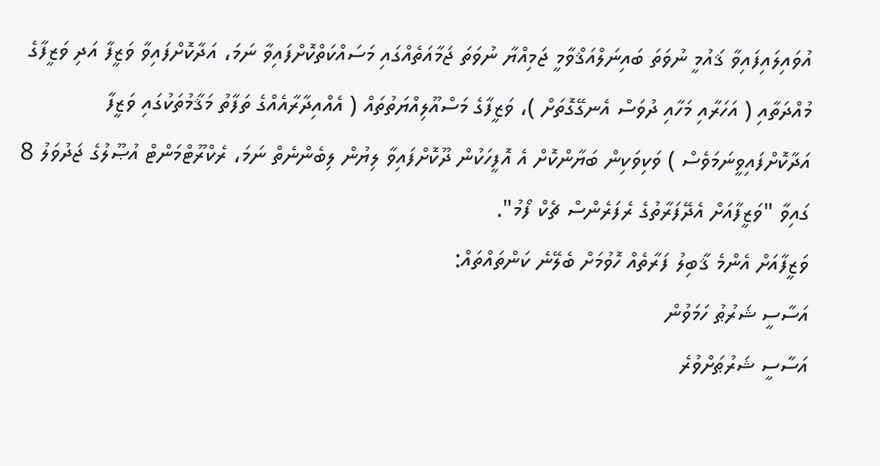އުވައިލައިފައިވާ ޤައުމީ ނުވަތަ ބައިނަލްއަޤްވާމީ ޖަމިއްޔާ ނުވަތަ ޖަމާއަތެއްގައި މަސައްކަތްކޮށްފައިވާ ނަމަ، އަދާކޮށްފައިވާ ވަޒީފާ އަދި ވަޒީފާގެ މުއްދަތާއި ( އަހަރާއި މަހާއި ދުވަސް އެނގޭގޮތަށް )، ވަޒީފާގެ މަސްއޫލިއްޔަތުތައް ( އެއްއިދާރާއެއްގެ ތަފާތު މަޤާމުތަކުގައި ވަޒީފާ އަދާކޮށްފައިވީނަމަވެސް ) ވަކިވަކިން ބަޔާންކޮށް އެ އޮފީހަކުން ދޫކޮށްފައިވާ ލިޔުން ލިބެންނެތް ނަމަ، ރެކްރޫޓްމަންޓް އުޞޫލުގެ ޖަދުވަލު 8 ގައިވާ "ވަޒީފާއަށް އެދޭފަރާތުގެ ރެފަރެންސް ޗެކް ފޯމު".
ވަޒީފާއަށް އެންމެ ޤާބިލު ފަރާތެއް ހޮވުމަށް ބެލޭނެ ކަންތައްތައް:
އަސާސީ ޝަރުޠު ހަމަވުން
އަސާސީ ޝަރުޠަށްވުރެ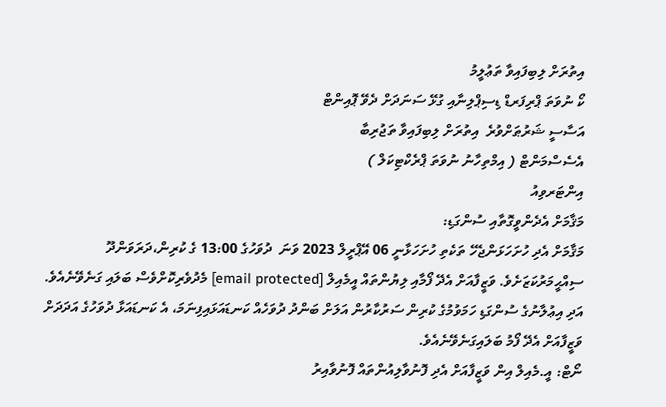އިތުރަށް ލިބިފައިވާ ތަޢުލީމު
ކޯ ނުވަތަ ޕްރިފަރޑް ޑިސިޕްލިނާއި ގުޅޭ ސަނަދަށް ދެވޭ ޕޮއިންޓް
އަސާސީ ޝަރުޠަށްވުރެ  އިތުރަށް ލިބިފައިވާ ތަޖުރިބާ
އެސެސްމަންޓް ( އިމްތިހާނު ނުވަތަ ޕްރެކްޓިކަލް )
އިންޓަރވިއު
މަޤާމަށް އެދެންވީގޮތާއި ސުންގަޑި:
މަޤާމަށް އެދި ހުށަހަޅަންޖެހޭ ތަކެތި ހުށަހަޅާނީ 06 އޭޕްރީލް 2023 ވަނަ  ދުވަހުގެ 13:00 ގެ ކުރިން،ދަރަވަންދޫ ސިއްޙީމަރުކަޒަށެވެ. ވަޒީފާއަށް އެދޭ ފޯމާއި ލިޔުންތައް އީމެއިލް [email protected] މެދުވެރިކޮށްވެސް ބަލައި ގަނެވޭނެއެވެ.
އަދި އިޢުލާނުގެ ސުންގަޑި ހަމަވުމުގެ ކުރިން ސަރުކާރުން އަލަށް ބަންދު ދުވަހެއް ކަނޑައަޅައިފިނަމަ، އެ ކަނޑައަޅާ ދުވަހުގެ އަދަދަށް ވަޒީފާއަށް އެދޭ ފޯމު ބަލައިގަނެވޭނެއެވެ.
ނޯޓް: އީ.މެއިލް އިން ވަޒީފާއަށް އެދި ފޮނުވާލިއުންތައް ފޮނުވާއިރު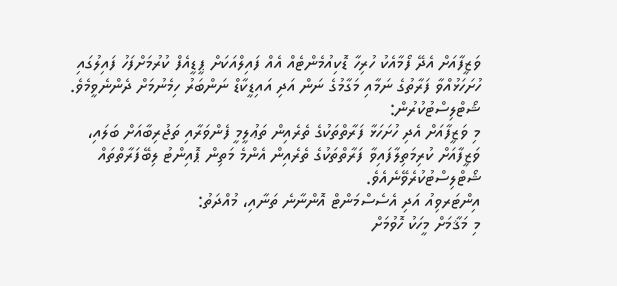ވަޒީފާއަށް އެދޭ ފޯމާއެކު ހުރިހާ ޑޮކިއުމެންޓެއް އެއް ފައިލްއަކަށް ޕީޑީއެފް ކުރުމަށްފަހު ފައިލުގައި ހުށަހަޅުއްވާ ފަރާތުގެ ނަމާއި މަގާމުގެ ނަން އަދި އައިޑީކާޑް ނަންބަރު ހިމެނުމަށް ދެންނެވީމެވެ.
ޝޯޓްލިސްޓުކުރުން:
މި ވަޒީފާއަށް އެދި ހުށަހަޅާ ފަރާތްތަކުގެ ތެރެއިން ތަޢުލީމީ ފެންވަރާއި ތަޖުރިބާއަށް ބަލައި، ވަޒީފާއަށް ކުރިމަތިލާފައިވާ ފަރާތްތަކުގެ ތެރެއިން އެންމެ މަތިން ޕޮއިންޓު ލިބޭފަރާތްތައް ޝޯޓްލިސްޓުކުރެވޭނެއެވެ.
އިންޓަރވިއު އަދި އެސެސްމަންޓް އޮންނާނެ ތަނާއި، މުއްދަތު:
މި މަޤާމަށް މީހަކު ހޮވުމަށް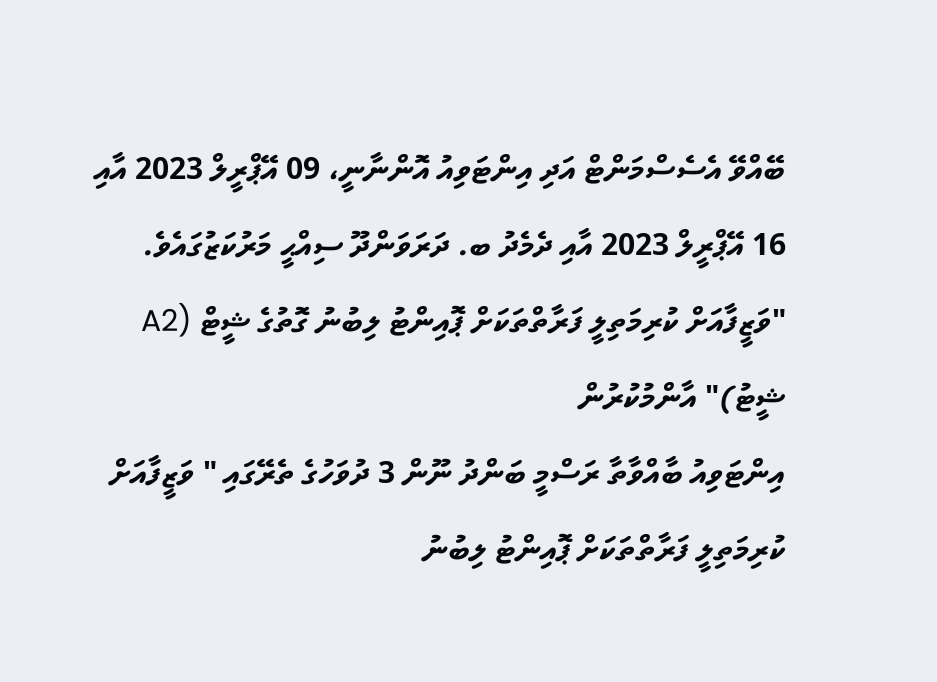ބޭއްވޭ އެސެސްމަންޓް އަދި އިންޓަވިއު އޮންނާނީ، 09 އޭޕްރީލް 2023 އާއި            16 އޭޕްރީލް 2023 އާއި ދެމެދު ބ. ދަރަވަންދޫ ސިއްޙީ މަރުކަޒުގައެވެ.
"ވަޒީފާއަށް ކުރިމަތިލީ ފަރާތްތަކަށް ޕޮއިންޓު ލިބުނު ގޮތުގެ ޝީޓް (A2 ޝީޓު)" އާންމުކުރުން
އިންޓަވިއު ބާއްވާތާ ރަސްމީ ބަންދު ނޫން 3 ދުވަހުގެ ތެރޭގައި " ވަޒީފާއަށް ކުރިމަތިލީ ފަރާތްތަކަށް ޕޮއިންޓު ލިބުނު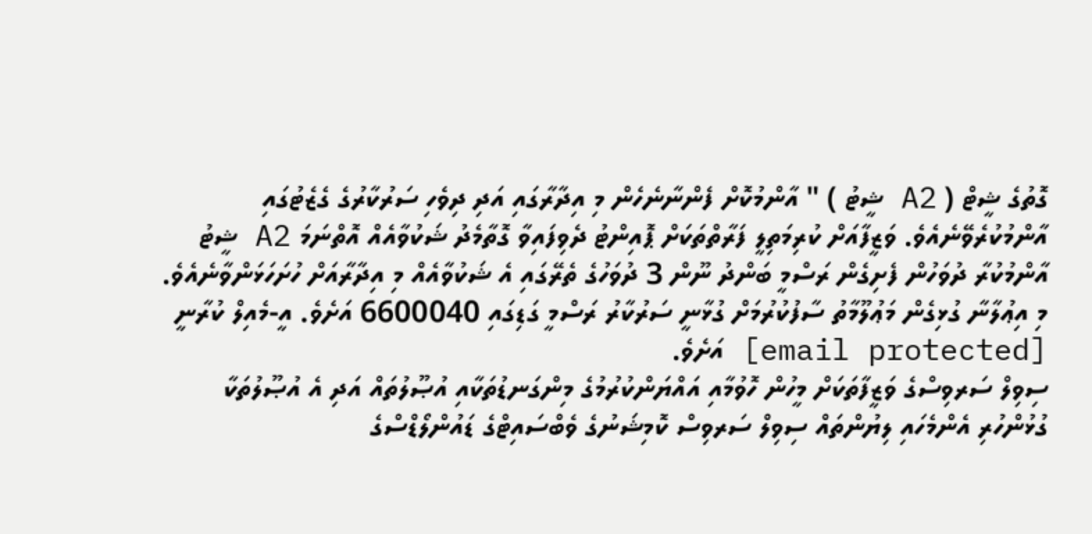ގޮތުގެ ޝީޓް ( A2 ޝީޓު ) " އާންމުކޮށް ފެންނާނެހެން މި އިދާރާގައި އަދި ދިވެހި ސަރުކާރުގެ ގެޒެޓުގައި އާންމުކުރެވޭނެއެވެ. ވަޒީފާއަށް ކުރިމަތިލީ ފަރާތްތަކަށް ޕޮއިންޓު ދެވިފައިވާ ގޮތާމެދު ޝަކުވާއެއް އޮތްނަމަ A2 ޝީޓު އާންމުކުރާ ދުވަހުން ފެށިގެން ރަސްމީ ބަންދު ނޫން 3 ދުވަހުގެ ތެރޭގައި އެ ޝަކުވާއެއް މި އިދާރާއަށް ހުށަހަޅަންވާނެއެވެ.
މި އިޢުލާނާ ގުޅިގެން މަޢުލޫމާތު ސާފުކުރުމަށް ގުޅާނީ ސަރުކާރު ރަސްމީ ގަޑިގައި 6600040 އަށެވެ. އީ-މެއިލް ކުރާނީ [email protected] އަށެވެ.
ސިވިލް ސަރވިސްގެ ވަޒީފާތަކަށް މީހުން ހޮވުމާއި އައްޔަންކުރުމުގެ މިންގަނޑުތަކާއި އުޞޫލުތައް އަދި އެ އުޞޫލުތަކާ ގުޅުންހުރި އެންމެހައި ލިޔުންތައް ސިވިލް ސަރވިސް ކޮމިޝަނުގެ ވެބްސައިޓްގެ ޑައުންލޯޑްސްގެ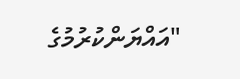"އައްޔަންކުރުމުގެ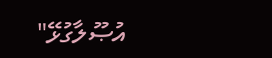އުޞޫލާގުޅޭ"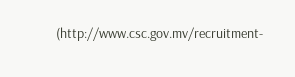(http://www.csc.gov.mv/recruitment-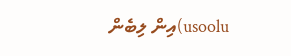usoolu)އިން ލިބެން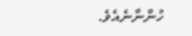ހުންނާނެއެވެ.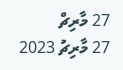27 މާރިޗް
27 މާރިޗު 2023